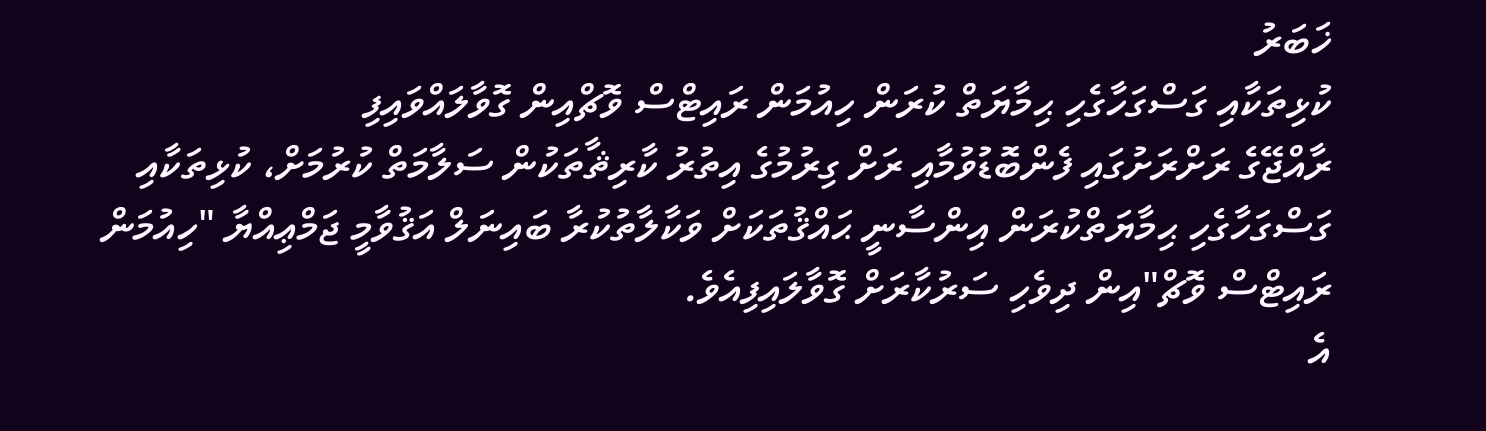ޚަބަރު
ކުޅިތަކާއި ގަސްގަހާގެހި ޙިމާޔަތް ކުރަން ހިއުމަން ރައިޓްސް ވޮޗްއިން ގޮވާލައްވައިފި
ރާއްޖޭގެ ރަށްރަށުގައި ފެންބޮޑުވުމާއި ރަށް ގިރުމުގެ އިތުރު ކާރިޘާތަކުން ސަލާމަތް ކުރުމަށް، ކުޅިތަކާއި ގަސްގަހާގެހި ޙިމާޔަތްކުރަން އިންސާނީ ޙައްޤުތަކަށް ވަކާލާތުކުރާ ބައިނަލް އަޤުވާމީ ޖަމްޢިއްޔާ "ހިއުމަން ރައިޓްސް ވޮޗް"އިން ދިވެހި ސަރުކާރަށް ގޮވާލައިފިއެވެ.
އެ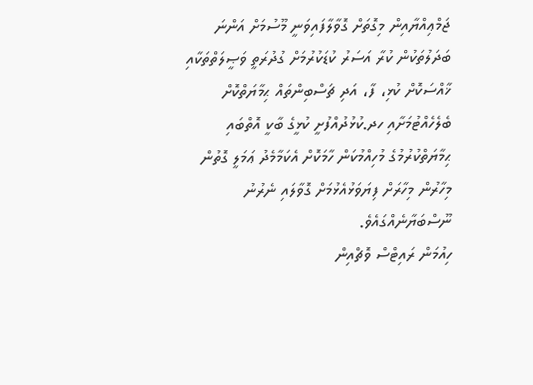ޖަމްޢިއްޔާއިން މިގޮތަށް ގޮވާލާފައިވަނީ މޫސުމަށް އަންނަ ބަދަލުތަކުން ކުރާ އަސަރު ކުޑަކުރުމަށް ގުދުރަތީ ވަޞީލަތްތަކާއި ޚާއްސަކޮށް ކުޅި، ފާ، އަދި ޗަސްބިންތައް ޙިމާޔަތްކޮށް ބެލެހެއްޓުމަށާއި ހދ.ކުޅުދުއްފުށީ ކުޅީގެ ބާކީ އޮތްބައި ޙިމާޔަތްކުރުމުގެ މުހިއްމުކަން ހާމަކޮށް އެކަމާމެދު ޢަމަލީ ގޮތުން މިހާރުން މިހާރަށް ފިޔަވަޅުއެޅުމަށް ގޮވާލައި ނެރުނު ނޫސްބަޔާނެއްގައެވެ.
ހިއުމަން ރައިޓްސް ވޮޗްއިން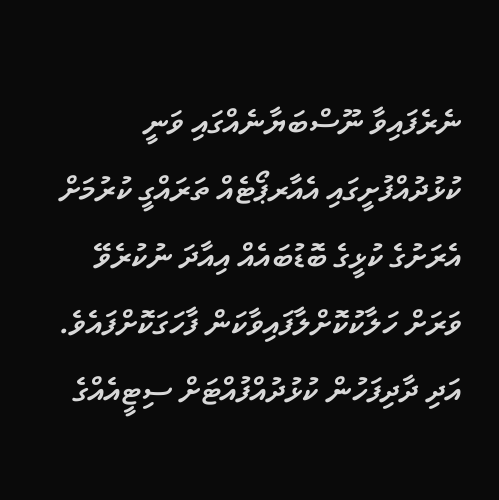ނެރެފައިވާ ނޫސްބަޔާނެއްގައި ވަނީ ކުޅުދުއްފުށީގައި އެއާރޕޯޓެއް ތަރައްގީ ކުރުމަށް އެރަށުގެ ކުޅީގެ ބޮޑުބައެއް އިއާދަ ނުކުރެވޭ ވަރަށް ހަލާކުކޮށްލާފައިވާކަން ފާހަގަކޮށްފައެވެ.
އަދި ދާދިފަހުން ކުޅުދުއްފުއްޓަށް ސިޓީއެއްގެ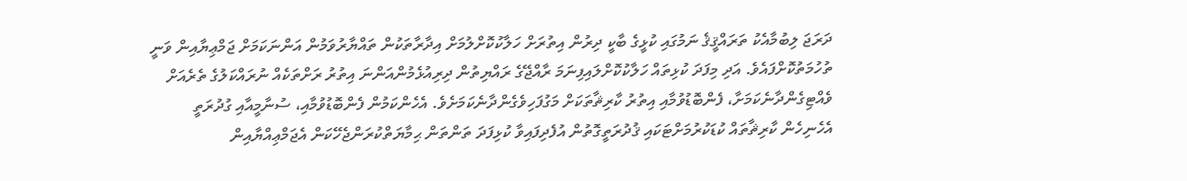ދަރަޖަ ލިބުމާއެކު ތަރައްޤީޤެ ނަމުގައި ކުޅީގެ ބާކީ ދިރުން އިތުރަށް ހަލާކުކޮށްލުމަށް އިދާރާތަކުން ތައްޔާރުވަމުން އަންނަކަމަށް ޖަމްޢިޔާއިން ވަނީ ތުހުމަތުކޮށްފައެވެ. އަދި މިފަދަ ކުޅިތައް ހަލާކުކޮށްލައިފިނަމަ ރާއްޖޭގެ ރައްޔިތުން ދިރިއުޅެމުންއަންނަ އިތުރު ރަށްތަކެއް ނުރައްކަލުގެ ތެރެއަށް ވެއްޓިގެންދާނެކަމަށާ، ފެންބޮޑުވުމާއި އިތުރު ކާރިޘާތަކަށް މަގުފަހިވެގެންދާނެކަމަށެވެ. އެހެންކަމުން ފެންބޮޑުވުމާއި، ސުނާމީއާއި ގުދުރަތީ އެހެނިހެން ކާރިޘާތައް ކުޑަކުރުމަށްޓަކައި ޤުދުރަތީގޮތުން އުފެދިފައިވާ ކުޅިފަދަ ތަންތަން ޙިމާޔަތްކުރަންޖެހޭކަން އެޖަމްޢިއްޔާއިން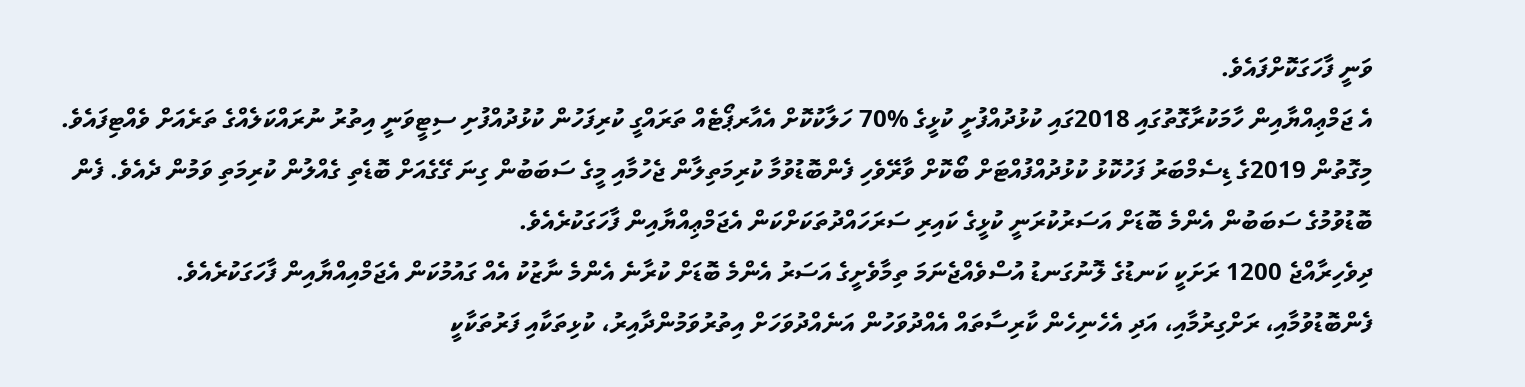ވަނީ ފާހަގަކޮށްފައެވެ.
އެ ޖަމްޢިއްޔާއިން ހާމަކުރާގޮތުގައި 2018ގައި ކުޅުދުއްފުށީ ކުޅީގެ %70 ހަލާކުކޮށް އެއާރޕޯޓެއް ތަރައްގީ ކުރިފަހުން ކުޅުދުއްފުށި ސިޓީވަނީ އިތުރު ނުރައްކަލެއްގެ ތަރެއަށް ވެއްޓިފައެވެ.
މިގޮތުން 2019ގެ ޑިސެމްބަރު ފަހުކޮޅު ކުޅުދުއްފުއްޓަށް ބޯކޮށް ވާރޭވެހި ފެންބޮޑުވުމާ ކުރިމަތިލާން ޖެހުމާއި މީގެ ސަބަބުން ގިނަ ގޭގެއަށް ބޮޑެތި ގެއްލުން ކުރިމަތި ވަމުން ދެއެވެ. ފެން ބޮޑުވުމުގެ ސަބަބުން އެންމެ ބޮޑަށް އަސަރުކުރަނީ ކުޅީގެ ކައިރި ސަރަހައްދުތަކަށްކަން އެޖަމްޢިއްޔާއިން ފާހަގަކުރެއެވެ.
ދިވެހިރާއްޖެ 1200 ރަށަކީ ކަނޑުގެ ލޮނުގަނޑު އުސްވެއްޖެނަމަ ތިމާވެށީގެ އަސަރު އެންމެ ބޮޑަށް ކުރާނެ އެންމެ ނާޒުކު އެއް ގައުމުކަން އެޖަމްއިއްޔާއިން ފާހަގަކުރެއެވެ.
ފެންބޮޑުވުމާއި، ރަށްގިރުމާއި، އަދި އެހެނިހެން ކާރިސާތައް އެއްދުވަހުން އަނެއްދުވަހަށް އިތުރުވަމުންދާއިރު، ކުޅިތަކާއި ފަރުތަކާކީ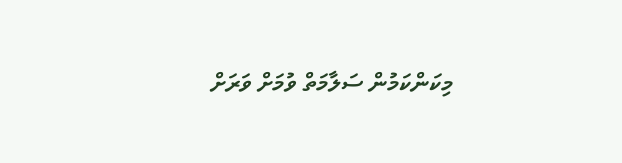މިކަންކަމުން ސަލާމަތް ވުމަށް ވަރަށް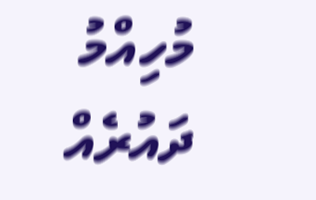މުހިއްމު ދައުރެއް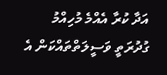އަދާ ކުރާ އެއްމެ މުހިއްމު ގުދުރަތީ ވަސީލަތްތައްކަން އެ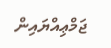ޖަމްޢިއްޔައިން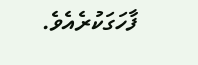ފާހަގަކުރެއެވެ.